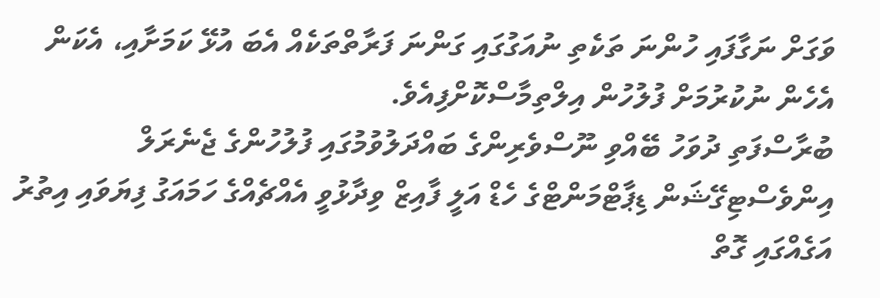ވަގަށް ނަގާފައި ހުންނަ ތަކެތި ނުއަގުގައި ގަންނަ ފަރާތްތަކެއް އެބަ އުޅޭ ކަމަށާއި، އެކަން އެހެން ނުކުރުމަށް ފުލުހުން އިލްތިމާސްކޮށްފިއެވެ.
ބުރާސްފަތި ދުވަހު ބޭއްވި ނޫސްވެރިންގެ ބައްދަލުވުމުގައި ފުލުހުންގެ ޖެނެރަލް އިންވެސްޓިގޭޝަން ޑިޕާޓްމަންޓްގެ ހެޑް އަލީ ފާއިޒް ވިދާޅުވީ އެއްޗެއްގެ ހަމައަގު ފިޔަވައި އިތުރު އަގެއްގައި ގޮތް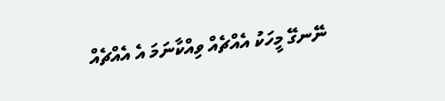ނޭނގޭ މީހަކު އެއްޗެއް ވިއްކާނަމަ އެ އެއްޗެއް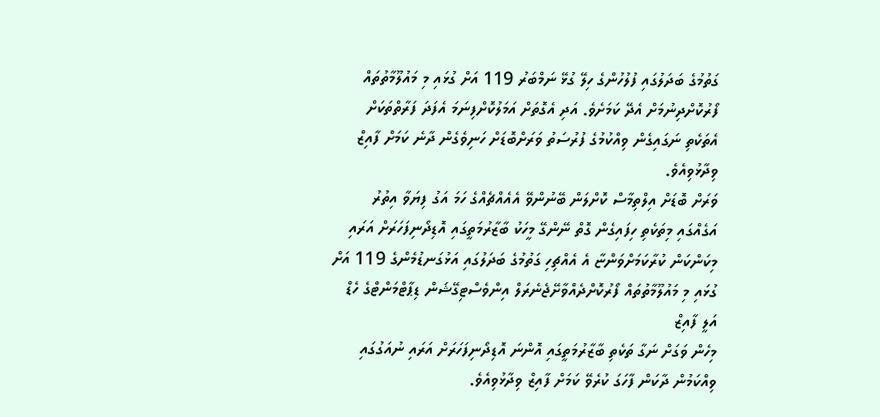ގަތުމުގެ ބަދަލުގައި ފުލުހުންގެ ހިލޭ ގުޅޭ ނަމްބަރު 119 އަށް ގުޅައި މި މައުލޫމާތުތައް ފޯރުކޮށްދިނުމަށް އެދޭ ކަމަށެވެ. އަދި އެގޮތަށް އަމަލުކޮށްފިނަމަ އެފަދަ ފަރާތްތަކަށް އެތަކެތި ނަގައިގެން ވިއްކުމުގެ ފުރުސަތު ވަރަށްބޮޑަށް ހަނިވެގެން ދާނެ ކަމަށް ފާއިޒް ވިދާޅުވިއެވެ.
ވަރަށް ބޮޑަށް އިލްތިމާސް ކޮށްލަން ބޭނުންވޭ އެއެއްޗެއްގެ ހަމަ އަގު ފިޔަވާ އިތުރު އަގެއްގައި މިތަކެތި ހިފައިގެން ގޮތް ނޭންގޭ މީހަކު ބާޒާރުމަތީގައި އޮޑިދޯނިފަހަރަށް އަރައި މިކަންކަން ކުރާކަމަށްވަންޏާ އެ އެއްޗިހި ގަތުމުގެ ބަދަލުގައި އަޅުގަނޑުމެންގެ 119 އަށް ގުޅައި މި މައުލޫމާތުތައް ފޯރުކޮށްދެއްވާށޭޖެނެރަލް އިންވެސްޓިގޭޝަން ޑިޕާޓްމަންޓްގެ ހެޑް އަލީ ފާއިޒް
މިހެން ވަގަށް ނަގާ ތަކެތި ބާޒާރުމަތީގައި އޮންނަ އޮޑިދޯނިފަހަރަށް އަރައި ނުއަގުގައި ވިއްކަމުން ދާކަން ފާހަގަ ކުރެވޭ ކަމަށް ފާއިޒް ވިދާޅުވިއެވެ.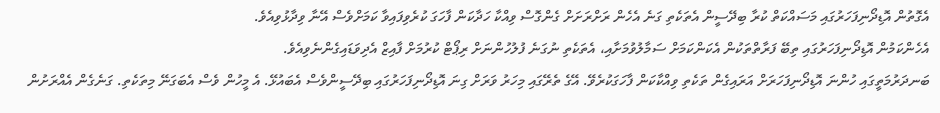އެގޮތުން އޮޑިދޯނިފަހަރުގައި މަސައްކަތް ކުރާ ބިދޭސީން އެތަކެތި ގަނެ އެހެން ރަށްރަށަށް ގެންގޮސް ވިއްކާ ހަދާކަން ފާހަގަ ކުރެވިފައިވާ ކަމަށްވެސް އޭނާ ވިދާޅުވިއެވެ.
އެހެންކަމުން އޮޑިދޯނިފަހަރުގައި ތިބޭ ފަރާތްތަކުން އެކަންކަމަށް ސަމާލުވުމަށާއި، އެތަކެތި ނުގަނެ ފުލުހުންނަށް ރިޕޯޓް ކުރުމަށް ފާއިޒް އެދިވަޑައިގެންނެވިއެވެ.
ބަނދަރުމަތީގައި ހުންނަ އޮޑިދޯނިފަހަރަށް އަރައިގެން ތަކެތި ވިއްކާކަން ފާހަގަކުރެވޭ. އޭގެ ތެރޭގައި މިހަރު ވަރަށް ގިނަ އޮޑިދޯނިފަހަރުގައި ބިދޭސީންވެސް އެބައުޅޭ. އެ މީހުން ވެސް އެބަގަނޭ މިތަކެތި. ގަނެގެން އެއްރަށުން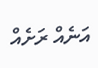އަނެއް ރަށެއް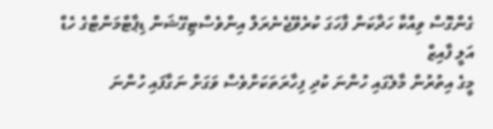ގެންގޮސް ވިއްކާ ހަދާކަން ފާހަގަ ކުރެވޭޖެނެރަލް އިންވެސްޓިގޭޝަން ޑިޕާޓްމަންޓްގެ ހެޑް އަލީ ފާއިޒް
މީގެ އިތުރުން މާލެގައި ހުންނަ ކުދި ފިހާރަތަކަށްވެސް ވަގަށް ނަގާފައި ހުންނަ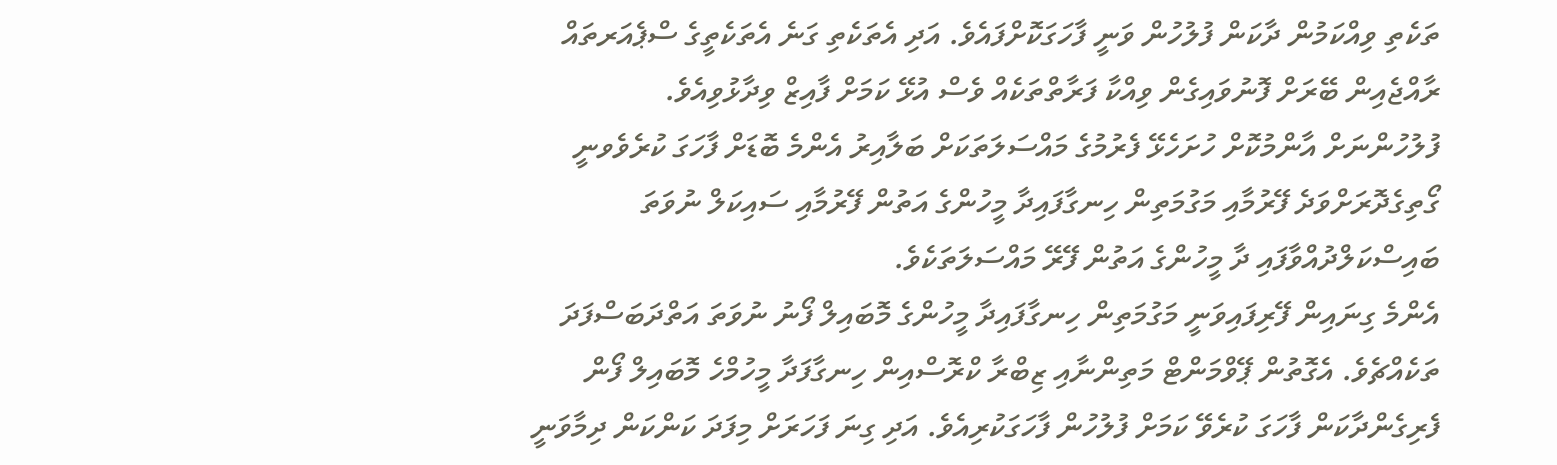ތަކެތި ވިއްކަމުން ދާކަން ފުލުހުން ވަނީ ފާހަގަކޮށްފައެވެ. އަދި އެތަކެތި ގަނެ އެތަކެތީގެ ސްޕެއަރތައް ރާއްޖެއިން ބޭރަށް ފޮނުވައިގެން ވިއްކާ ފަރާތްތަކެއް ވެސް އުޅޭ ކަމަށް ފާއިޒް ވިދާޅުވިއެވެ.
ފުލުހުންނަށް އާންމުކޮށް ހުށަހެޅޭ ފެރުމުގެ މައްސަލަތަކަށް ބަލާއިރު އެންމެ ބޮޑަށް ފާހަގަ ކުރެވެވނީ ގޯތިގެދޮރަށްވަދެ ފޭރުމާއި މަގުމަތިން ހިނގާފައިދާ މީހުންގެ އަތުން ފޭރުމާއި ސައިކަލް ނުވަތަ ބައިސްކަލްދުއްވާފައި ދާ މީހުންގެ އަތުން ފޭރޭ މައްސަލަތަކެވެ.
އެންމެ ގިނައިން ފޭރިފައިވަނީ މަގުމަތިން ހިނގާފައިދާ މީހުންގެ މޮބައިލް ފޯނު ނުވަތަ އަތްދަބަސްފަދަ ތަކެއްޗެވެ. އެގޮތުން ޕޭވްމަންޓް މަތިންނާއި ޒިބްރާ ކްރޮސްއިން ހިނގާފަދާ މީހުމްހެ މޮބައިލް ފޯން ފެރިގެންދާކަން ފާހަގަ ކުރެވޭ ކަމަށް ފުލުހުން ފާހަގަކުރިއެވެ. އަދި ގިނަ ފަހަރަށް މިފަދަ ކަންކަން ދިމާވަނީ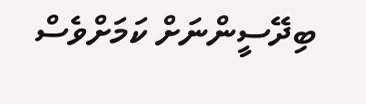ބިދޭސީންނަށް ކަމަށްވެސް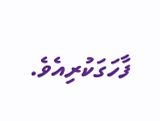ފާހަގަކުރިއެވެ.